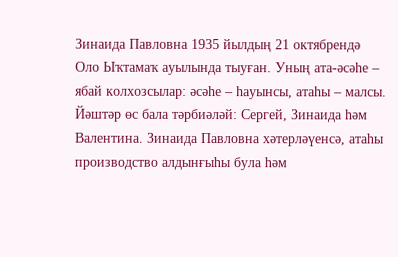Зинаида Павловна 1935 йылдың 21 октябрендә Оло Ыҡтамаҡ ауылында тыуған. Уның ата-әсәһе – ябай колхозсылар: әсәһе – һауынсы, атаһы – малсы. Йәштәр өс бала тәрбиәләй: Сергей, Зинаида һәм Валентина. Зинаида Павловна хәтерләүенсә, атаһы производство алдынғыһы була һәм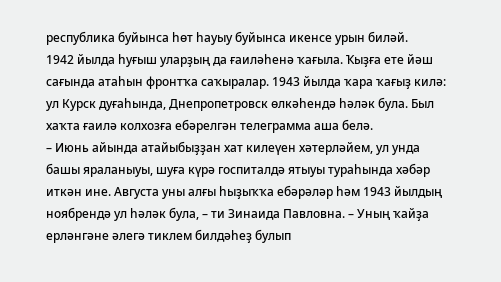республика буйынса һөт һауыу буйынса икенсе урын биләй.
1942 йылда һуғыш уларҙың да ғаиләһенә ҡағыла. Ҡыҙға ете йәш сағында атаһын фронтҡа саҡыралар. 1943 йылда ҡара ҡағыҙ килә: ул Курск дуғаһында, Днепропетровск өлкәһендә һәләк була. Был хаҡта ғаилә колхозға ебәрелгән телеграмма аша белә.
– Июнь айында атайыбыҙҙан хат килеүен хәтерләйем, ул унда башы яраланыуы, шуға күрә госпиталдә ятыуы тураһында хәбәр иткән ине. Августа уны алғы һыҙыҡҡа ебәрәләр һәм 1943 йылдың ноябрендә ул һәләк була, – ти Зинаида Павловна. – Уның ҡайҙа ерләнгәне әлегә тиклем билдәһеҙ булып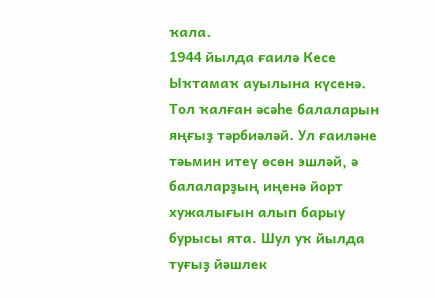ҡала.
1944 йылда ғаилә Кесе Ыҡтамаҡ ауылына күсенә. Тол ҡалған әсәһе балаларын яңғыҙ тәрбиәләй. Ул ғаиләне тәьмин итеү өсөн эшләй, ә балаларҙың иңенә йорт хужалығын алып барыу бурысы ята. Шул уҡ йылда туғыҙ йәшлек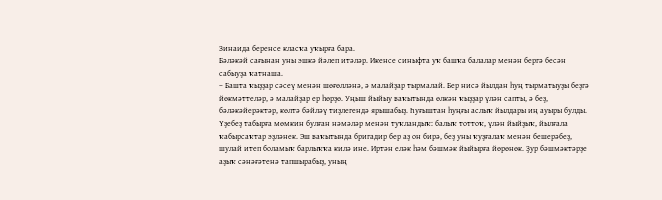Зинаида беренсе класҡа уҡырға бара.
Бәләкәй сағынан уны эшкә йәлеп итәләр. Икенсе синыфта уҡ башҡа балалар менән бергә бесән сабыуҙа ҡатнаша.
– Башта ҡыҙҙар сәсеү менән шөғөлләнә, ә малайҙар тырмалай. Бер нисә йылдан һуң тырматыуҙы беҙгә йөкмәттеләр, ә малайҙар ер һөрҙө. Уңыш йыйыу ваҡытында өлкән ҡыҙҙар үлән сапты, ә беҙ, бәләкәйерәктәр, көлтә бәйләү тиҙлегендә ярышабыҙ. Һуғыштан һуңғы аслыҡ йылдары иң ауыры булды. Үҙебеҙ табырға мөмкин булған нәмәләр менән туҡландыҡ: балыҡ тоттоҡ, үлән йыйҙыҡ, йылғала ҡабырсаҡтар эҙләнек. Эш ваҡытында бригадир бер аҙ он бирә, беҙ уны ҡуҙғалаҡ менән бешерәбеҙ, шулай итеп боламыҡ барлыҡҡа килә ине. Иртән еләк һәм бәшмәк йыйырға йөрөнөк. Ҙур бәшмәктәрҙе аҙыҡ сәнәғәтенә тапшырабыҙ, уның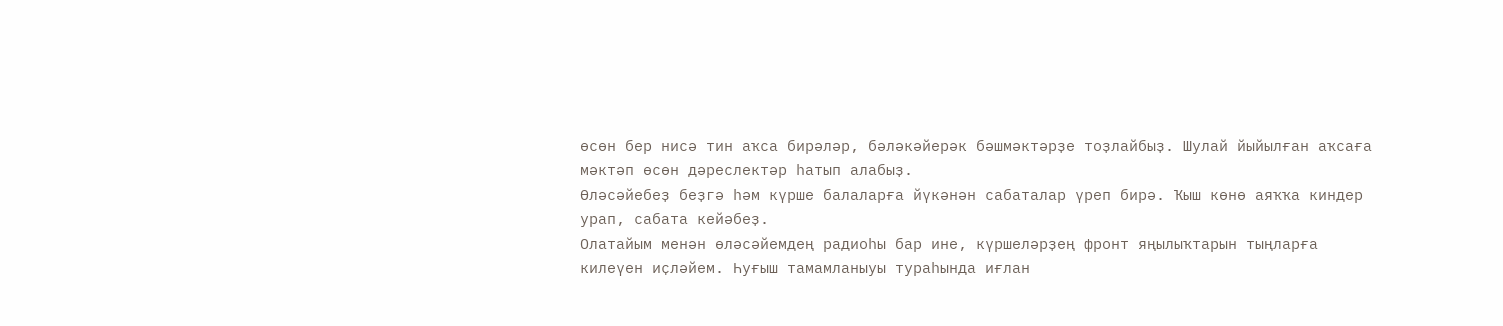өсөн бер нисә тин аҡса бирәләр, бәләкәйерәк бәшмәктәрҙе тоҙлайбыҙ. Шулай йыйылған аҡсаға мәктәп өсөн дәреслектәр һатып алабыҙ.
Өләсәйебеҙ беҙгә һәм күрше балаларға йүкәнән сабаталар үреп бирә. Ҡыш көнө аяҡҡа киндер урап, сабата кейәбеҙ.
Олатайым менән өләсәйемдең радиоһы бар ине, күршеләрҙең фронт яңылыҡтарын тыңларға килеүен иҫләйем. Һуғыш тамамланыуы тураһында иғлан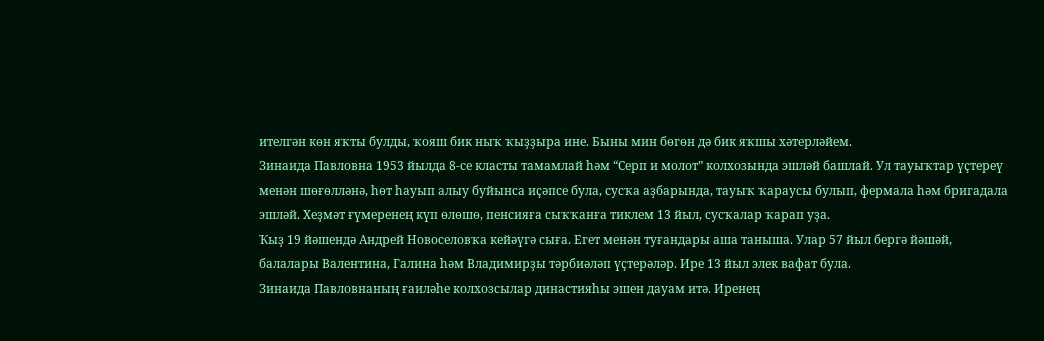ителгән көн яҡты булды, ҡояш бик ныҡ ҡыҙҙыра ине. Быны мин бөгөн дә бик яҡшы хәтерләйем.
Зинаида Павловна 1953 йылда 8-се класты тамамлай һәм “Серп и молот” колхозында эшләй башлай. Ул тауыҡтар үҫтереү менән шөғөлләнә, һөт һауып алыу буйынса иҫәпсе була, сусҡа аҙбарында, тауыҡ ҡараусы булып, фермала һәм бригадала эшләй. Хеҙмәт ғүмеренең күп өлөшө, пенсияға сыҡҡанға тиклем 13 йыл, сусҡалар ҡарап уҙа.
Ҡыҙ 19 йәшендә Андрей Новоселовҡа кейәүгә сыға. Егет менән туғандары аша таныша. Улар 57 йыл бергә йәшәй, балалары Валентина, Галина һәм Владимирҙы тәрбиәләп үҫтерәләр. Ире 13 йыл элек вафат була.
Зинаида Павловнаның ғаиләһе колхозсылар династияһы эшен дауам итә. Иренең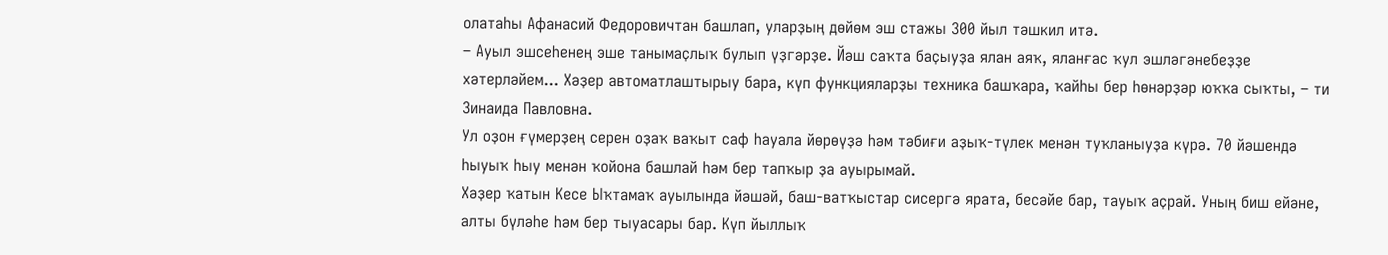олатаһы Афанасий Федоровичтан башлап, уларҙың дөйөм эш стажы 300 йыл тәшкил итә.
– Ауыл эшсеһенең эше танымаҫлыҡ булып үҙгәрҙе. Йәш саҡта баҫыуҙа ялан аяҡ, яланғас ҡул эшләгәнебеҙҙе хәтерләйем... Хәҙер автоматлаштырыу бара, күп функцияларҙы техника башҡара, ҡайһы бер һөнәрҙәр юҡҡа сыҡты, – ти Зинаида Павловна.
Ул оҙон ғүмерҙең серен оҙаҡ ваҡыт саф һауала йөрөүҙә һәм тәбиғи аҙыҡ-түлек менән туҡланыуҙа күрә. 70 йәшендә һыуыҡ һыу менән ҡойона башлай һәм бер тапҡыр ҙа ауырымай.
Хәҙер ҡатын Кесе Ыҡтамаҡ ауылында йәшәй, баш-ватҡыстар сисергә ярата, бесәйе бар, тауыҡ аҫрай. Уның биш ейәне, алты бүләһе һәм бер тыуасары бар. Күп йыллыҡ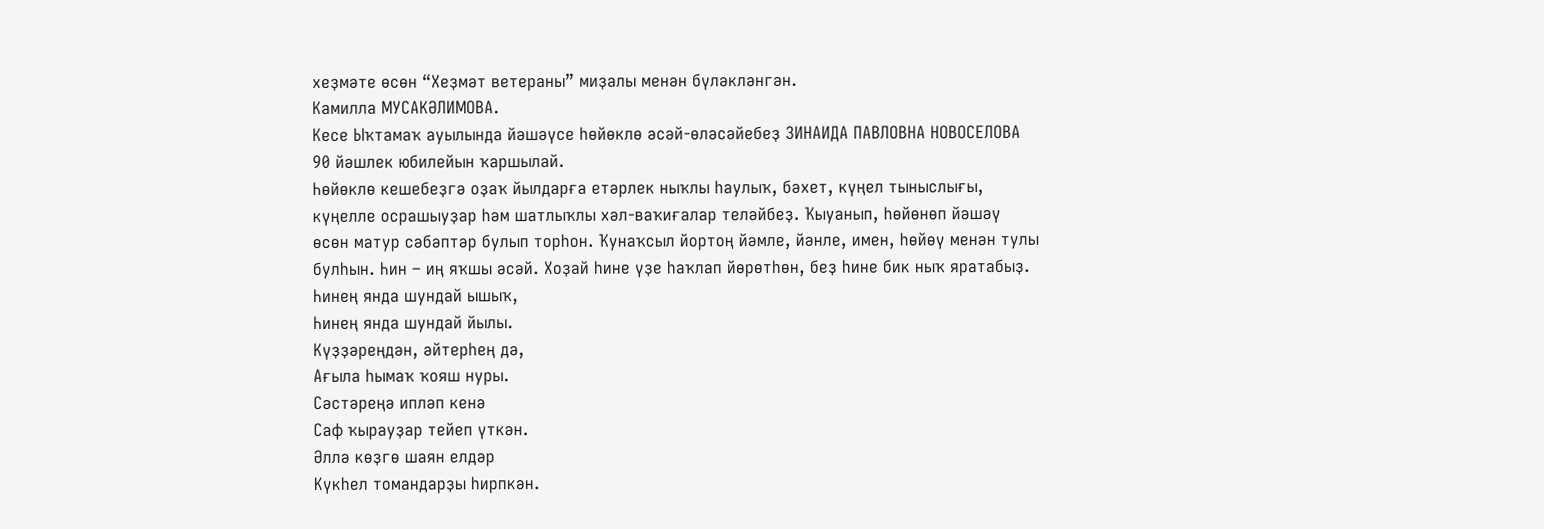хеҙмәте өсөн “Хеҙмәт ветераны” миҙалы менән бүләкләнгән.
Камилла МУСАКӘЛИМОВА.
Кесе Ыҡтамаҡ ауылында йәшәүсе һөйөклө әсәй-өләсәйебеҙ ЗИНАИДА ПАВЛОВНА НОВОСЕЛОВА 90 йәшлек юбилейын ҡаршылай.
Һөйөклө кешебеҙгә оҙаҡ йылдарға етәрлек ныҡлы һаулыҡ, бәхет, күңел тыныслығы, күңелле осрашыуҙар һәм шатлыҡлы хәл-ваҡиғалар теләйбеҙ. Ҡыуанып, һөйөнөп йәшәү өсөн матур сәбәптәр булып торһон. Ҡунаҡсыл йортоң йәмле, йәнле, имен, һөйөү менән тулы булһын. Һин – иң яҡшы әсәй. Хоҙай һине үҙе һаҡлап йөрөтһөн, беҙ һине бик ныҡ яратабыҙ.
Һинең янда шундай ышыҡ,
Һинең янда шундай йылы.
Күҙҙәреңдән, әйтерһең дә,
Ағыла һымаҡ ҡояш нуры.
Сәстәреңә ипләп кенә
Саф ҡырауҙар тейеп үткән.
Әллә көҙгө шаян елдәр
Күкһел томандарҙы һирпкән.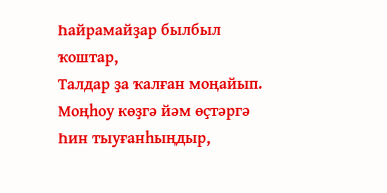Һайрамайҙар былбыл ҡоштар,
Талдар ҙа ҡалған моңайып.
Моңһоу көҙгә йәм өҫтәргә
Һин тыуғанһыңдыр,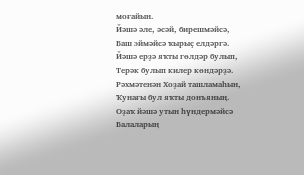моғайын.
Йәшә әле, әсәй, бирешмәйсә,
Баш эймәйсә ҡырыҫ елдәргә.
Йәшә ерҙә яҡты гөлдәр булып,
Терәк булып килер көндәрҙә.
Рәхмәтенән Хоҙай ташламаһын,
Ҡунағы бул яҡты донъяның.
Оҙаҡ йәшә утын һүндермәйсә
Балаларың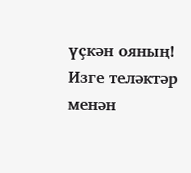үҫкән ояның!
Изге теләктәр менән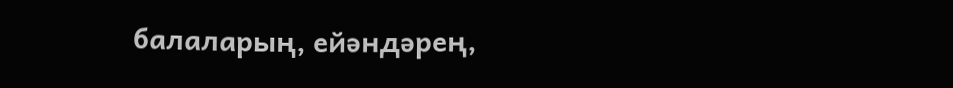балаларың, ейәндәрең,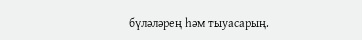бүләләрең һәм тыуасарың.